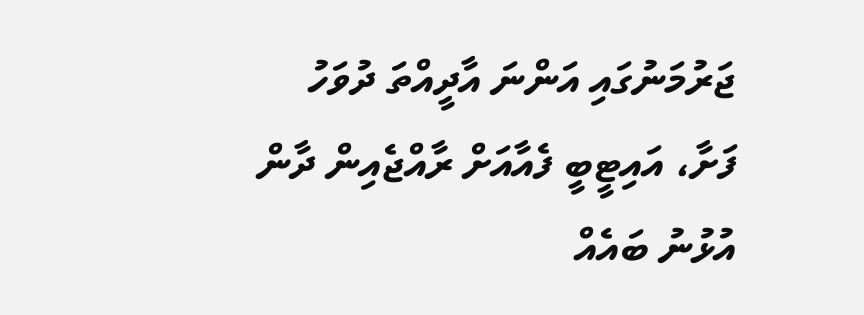ޖަރުމަނުގައި އަންނަ އާދީއްތަ ދުވަހު ފަށާ، އައިޓީބީ ފެއާއަށް ރާއްޖެއިން ދާން އުޅުނު ބައެއް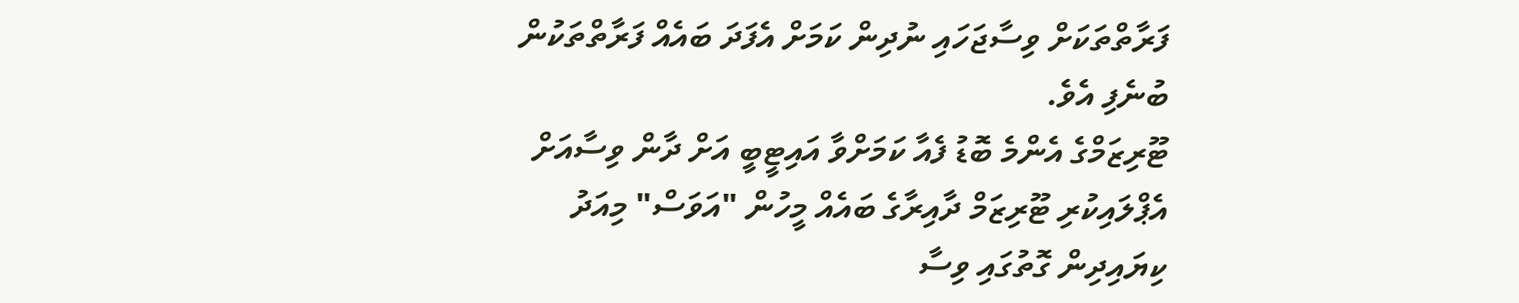ފަރާތްތަކަށް ވިސާޖަހައި ނުދިން ކަމަށް އެފަދަ ބައެއް ފަރާތްތަކުން ބުނެފި އެވެ.
ޓޫރިޒަމްގެ އެންމެ ބޮޑު ފެއާ ކަމަށްވާ އައިޓީބީ އަށް ދާން ވިސާއަށް އެޕްލައިކުރި ޓޫރިޒަމް ދާއިރާގެ ބައެއް މީހުން "އަވަސް" މިއަދު ކިޔައިދިން ގޮތުގައި ވިސާ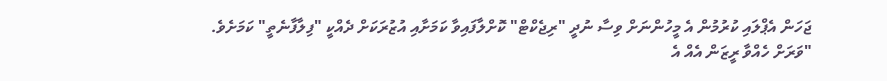ޖަހަން އެޕްލައި ކުރުމުން އެ މީހުންނަށް ވިސާ ނުދީ "ރިޖެކްޓް" ކޮށްލާފައިވާ ކަމަށާއި އުޒުރަކަށް ދެއްކީ "ފިލާފާނެތީ" ކަމަށެވެ.
"ވަރަށް ހެއްވާ ރީޒަން އެއް އެ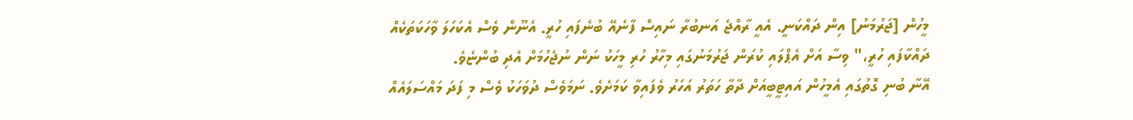މީހުން [ޖަރުމަނު] އިން ދައްކަނީ. އެއީ ރާއްޖެ އަނބުރާ ނައިސް ފާނެއޭ ބުނެފައި ހުރީ. އެނޫން ވެސް އެކަހަލަ ވާހަކަތަކެއް ދައްކާފައި ހުރީ،" ވިސާ އަށް އެޕްލައި ކުރަން ޖަރުމަނުގައި މިހާރު ހުރި މީހަކު ނަން ނުޖެހުމަށް އެދި ބުންޏެވެ.
އޭނާ ބުނި ގޮތުގައި އެމީހުން އައިޓީބީއަށް ދާތާ ހަތަރު އަހަރު ވެފައިވާ ކަމަށެވެ. ނަމަވެސް ދުވަހަކު ވެސް މި ފަދަ މައްސަލައެއް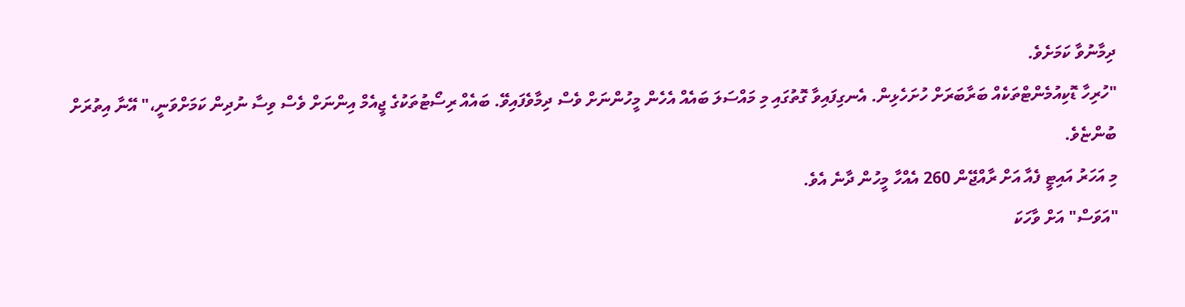ދިމާނުވާ ކަމަށެވެ.
"ހުރިހާ ޑޮކިއުމެންޓްތަކެއް ބަރާބަރަށް ހުށަހެޅިން. އެނގިފައިވާ ގޮތުގައި މި މައްސަލަ ބައެއް އެހެން މީހުންނަށް ވެސް ދިމާވެފައިވޭ. ބައެއް ރިސޯޓުތަކުގެ ޖީއެމް އިންނަށް ވެސް ވިސާ ނުދިން ކަމަށްވަނީ،" އޭނާ އިތުރަށް ބުންޏެވެ.
މި އަހަރު އައިޓީ ފެއާ އަށް ރާއްޖޭން 260 އެއްހާ މީހުން ދާނެ އެވެ.
"އަވަސް" އަށް ވާހަކަ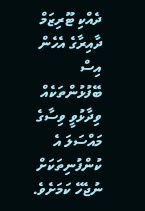ދެއްކި ޓޫރިޒަމް ދާއިރާގެ އެހެން އިސް ބޭފުޅުންތަކެއް ވިދާޅުވީ ވިސާގެ މައްސަލަ އެ ކުންފުނިތަކަށް ނުޖެހޭ ކަމަށެވެ.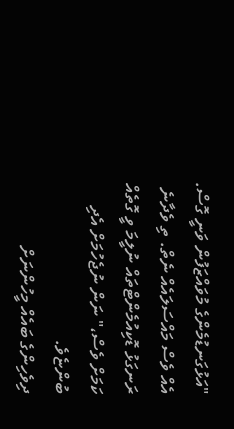"އަޅުގަނޑުމެންގެ މުވައްޒަފުން ވަނީ ގޮސް. އެއް ވެސް މައްސަލައެއް ނެތް. ތި ވެދާނެ ރަނގަޅު ޑޮކިއުމެންޓްތައް ނުލީމަ ވީ ގޮތެއް ކަމަށް ވެސް،" ނަން ނުޖެހުމަށް އެދި ބުންޏެވެ.
ދިވެހިންގެ ބައެއް މީހުންނަށް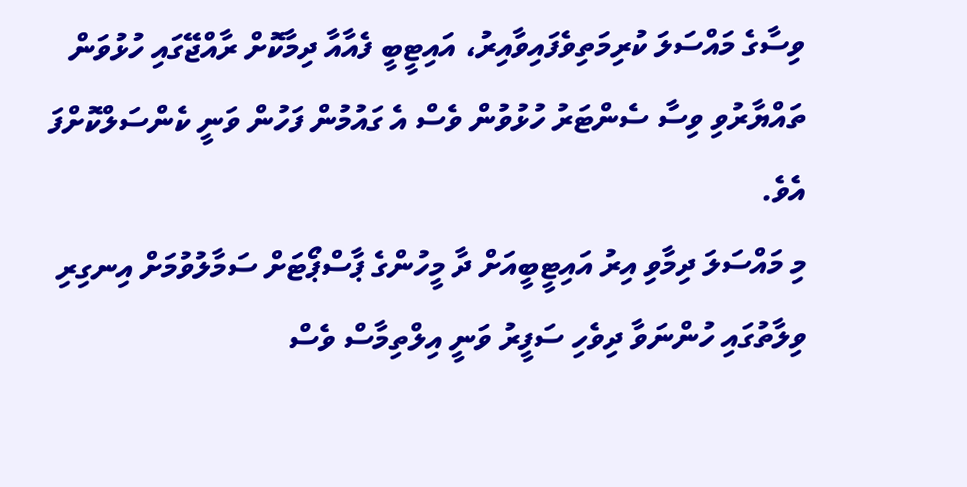ވިސާގެ މައްސަލަ ކުރިމަތިވެފައިވާއިރު، އައިޓީބީ ފެއާއާ ދިމާކޮށް ރާއްޖޭގައި ހުޅުވަން ތައްޔާރުވި ވިސާ ސެންޓަރު ހުޅުވުން ވެސް އެ ގައުމުން ފަހުން ވަނީ ކެންސަލްކޮށްފަ އެވެ.
މި މައްސަލަ ދިމާވި އިރު އައިޓީބީއަށް ދާ މީހުންގެ ޕާސްޕޯޓަށް ސަމާލުވުމަށް އިނގިރި ވިލާތުގައި ހުންނަވާ ދިވެހި ސަފީރު ވަނީ އިލްތިމާސް ވެސް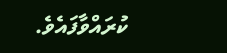ކުރައްވާފައެވެ.